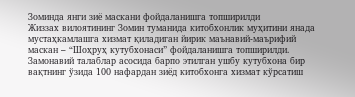Зоминда янги зиё маскани фойдаланишга топширилди
Жиззах вилоятининг Зомин туманида китобхонлик муҳитини янада мустаҳкамлашга хизмат қиладиган йирик маънавий-маърифий маскан – “Шоҳруҳ кутубхонаси” фойдаланишга топширилди. Замонавий талаблар асосида барпо этилган ушбу кутубхона бир вақтнинг ўзида 100 нафардан зиёд китобхонга хизмат кўрсатиш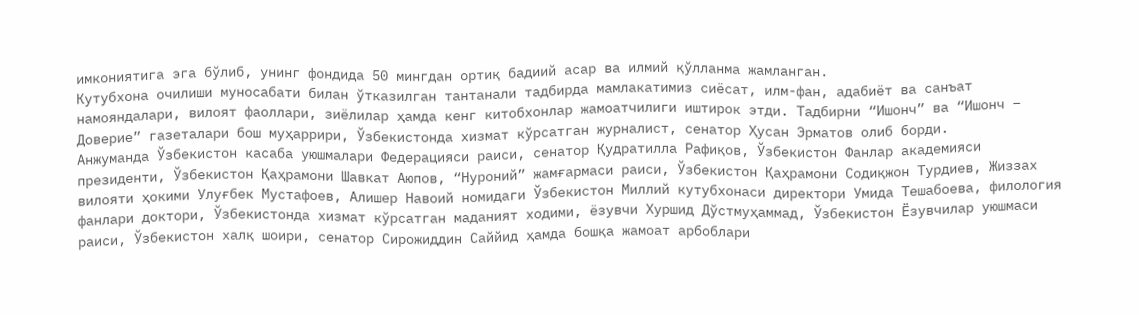имкониятига эга бўлиб, унинг фондида 50 мингдан ортиқ бадиий асар ва илмий қўлланма жамланган.
Кутубхона очилиши муносабати билан ўтказилган тантанали тадбирда мамлакатимиз сиёсат, илм-фан, адабиёт ва санъат намояндалари, вилоят фаоллари, зиёлилар ҳамда кенг китобхонлар жамоатчилиги иштирок этди. Тадбирни “Ишонч” ва “Ишонч – Доверие” газеталари бош муҳаррири, Ўзбекистонда хизмат кўрсатган журналист, сенатор Ҳусан Эрматов олиб борди.
Анжуманда Ўзбекистон касаба уюшмалари Федерацияси раиси, сенатор Қудратилла Рафиқов, Ўзбекистон Фанлар академияси президенти, Ўзбекистон Қаҳрамони Шавкат Аюпов, “Нуроний” жамғармаси раиси, Ўзбекистон Қаҳрамони Содиқжон Турдиев, Жиззах вилояти ҳокими Улуғбек Мустафоев, Алишер Навоий номидаги Ўзбекистон Миллий кутубхонаси директори Умида Тешабоева, филология фанлари доктори, Ўзбекистонда хизмат кўрсатган маданият ходими, ёзувчи Хуршид Дўстмуҳаммад, Ўзбекистон Ёзувчилар уюшмаси раиси, Ўзбекистон халқ шоири, сенатор Сирожиддин Саййид ҳамда бошқа жамоат арбоблари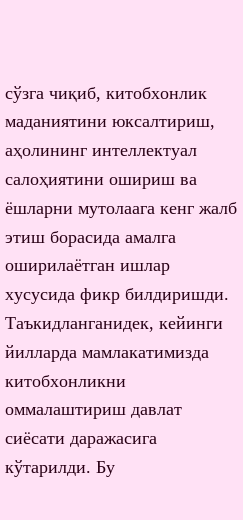сўзга чиқиб, китобхонлик маданиятини юксалтириш, аҳолининг интеллектуал салоҳиятини ошириш ва ёшларни мутолаага кенг жалб этиш борасида амалга оширилаётган ишлар хусусида фикр билдиришди.
Таъкидланганидек, кейинги йилларда мамлакатимизда китобхонликни оммалаштириш давлат сиёсати даражасига кўтарилди. Бу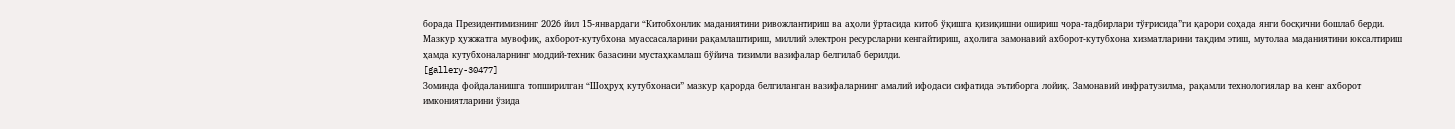борада Президентимизнинг 2026 йил 15-январдаги “Китобхонлик маданиятини ривожлантириш ва аҳоли ўртасида китоб ўқишга қизиқишни ошириш чора-тадбирлари тўғрисида”ги қарори соҳада янги босқични бошлаб берди. Мазкур ҳужжатга мувофиқ, ахборот-кутубхона муассасаларини рақамлаштириш, миллий электрон ресурсларни кенгайтириш, аҳолига замонавий ахборот-кутубхона хизматларини тақдим этиш, мутолаа маданиятини юксалтириш ҳамда кутубхоналарнинг моддий-техник базасини мустаҳкамлаш бўйича тизимли вазифалар белгилаб берилди.
[gallery-30477]
Зоминда фойдаланишга топширилган “Шоҳруҳ кутубхонаси” мазкур қарорда белгиланган вазифаларнинг амалий ифодаси сифатида эътиборга лойиқ. Замонавий инфратузилма, рақамли технологиялар ва кенг ахборот имкониятларини ўзида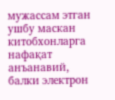мужассам этган ушбу маскан китобхонларга нафақат анъанавий, балки электрон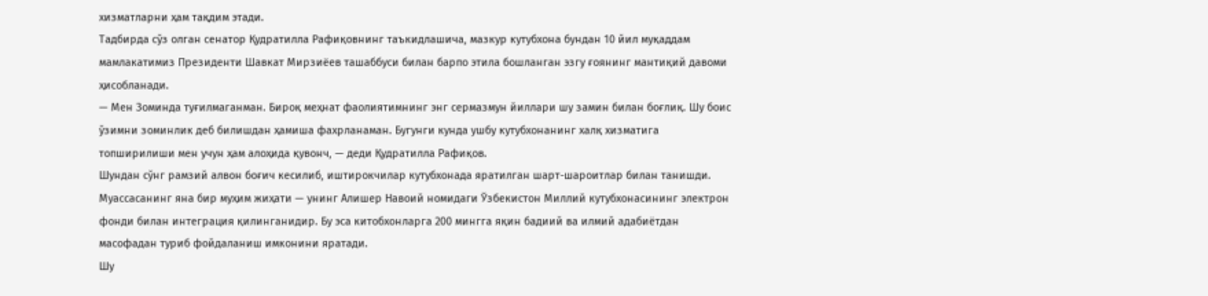хизматларни ҳам тақдим этади.
Тадбирда сўз олган сенатор Қудратилла Рафиқовнинг таъкидлашича, мазкур кутубхона бундан 10 йил муқаддам мамлакатимиз Президенти Шавкат Мирзиёев ташаббуси билан барпо этила бошланган эзгу ғоянинг мантиқий давоми ҳисобланади.
— Мен Зоминда туғилмаганман. Бироқ меҳнат фаолиятимнинг энг сермазмун йиллари шу замин билан боғлиқ. Шу боис ўзимни зоминлик деб билишдан ҳамиша фахрланаман. Бугунги кунда ушбу кутубхонанинг халқ хизматига топширилиши мен учун ҳам алоҳида қувонч, — деди Қудратилла Рафиқов.
Шундан сўнг рамзий алвон боғич кесилиб, иштирокчилар кутубхонада яратилган шарт-шароитлар билан танишди.
Муассасанинг яна бир муҳим жиҳати — унинг Алишер Навоий номидаги Ўзбекистон Миллий кутубхонасининг электрон фонди билан интеграция қилинганидир. Бу эса китобхонларга 200 мингга яқин бадиий ва илмий адабиётдан масофадан туриб фойдаланиш имконини яратади.
Шу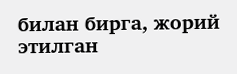билан бирга, жорий этилган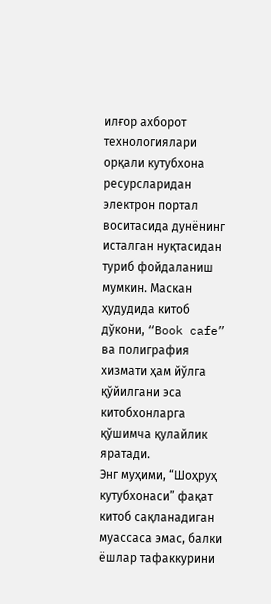илғор ахборот технологиялари орқали кутубхона ресурсларидан электрон портал воситасида дунёнинг исталган нуқтасидан туриб фойдаланиш мумкин. Маскан ҳудудида китоб дўкони, “Book cafe” ва полиграфия хизмати ҳам йўлга қўйилгани эса китобхонларга қўшимча қулайлик яратади.
Энг муҳими, “Шоҳруҳ кутубхонаси” фақат китоб сақланадиган муассаса эмас, балки ёшлар тафаккурини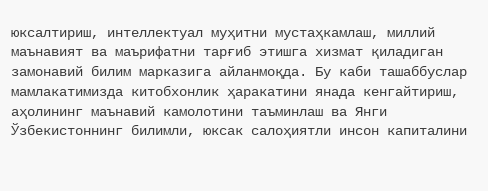юксалтириш, интеллектуал муҳитни мустаҳкамлаш, миллий маънавият ва маърифатни тарғиб этишга хизмат қиладиган замонавий билим марказига айланмоқда. Бу каби ташаббуслар мамлакатимизда китобхонлик ҳаракатини янада кенгайтириш, аҳолининг маънавий камолотини таъминлаш ва Янги Ўзбекистоннинг билимли, юксак салоҳиятли инсон капиталини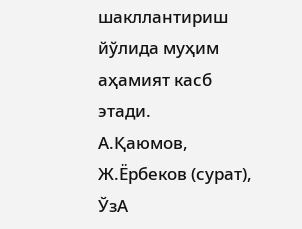шакллантириш йўлида муҳим аҳамият касб этади.
А.Қаюмов, Ж.Ёрбеков (сурат), ЎзА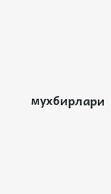мухбирлари